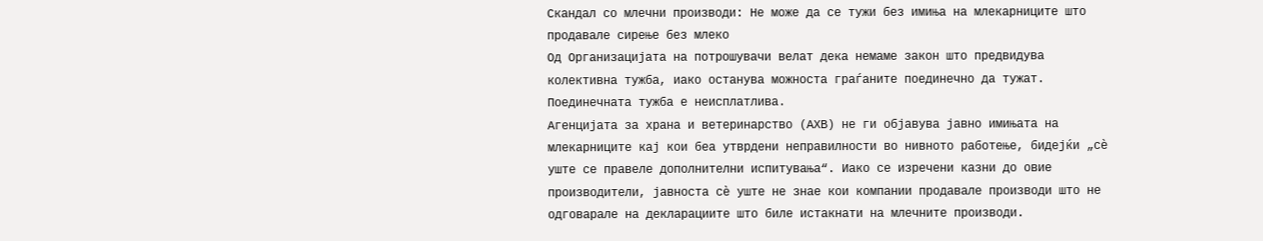Скандал со млечни производи: Не може да се тужи без имиња на млекарниците што продавале сирење без млеко
Од Организацијата на потрошувачи велат дека немаме закон што предвидува колективна тужба, иако останува можноста граѓаните поединечно да тужат. Поединечната тужба е неисплатлива.
Агенцијата за храна и ветеринарство (АХВ) не ги објавува јавно имињата на млекарниците кај кои беа утврдени неправилности во нивното работење, бидејќи „сè уште се правеле дополнителни испитувања“. Иако се изречени казни до овие производители, јавноста сѐ уште не знае кои компании продавале производи што не одговарале на декларациите што биле истакнати на млечните производи.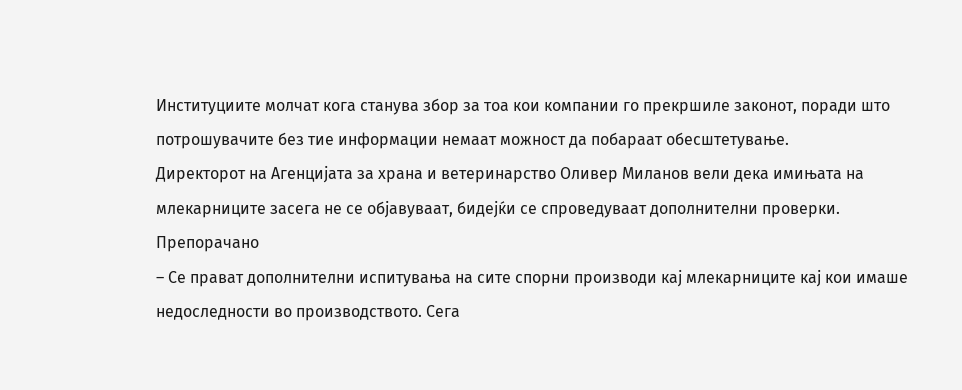Институциите молчат кога станува збор за тоа кои компании го прекршиле законот, поради што потрошувачите без тие информации немаат можност да побараат обесштетување.
Директорот на Агенцијата за храна и ветеринарство Оливер Миланов вели дека имињата на млекарниците засега не се објавуваат, бидејќи се спроведуваат дополнителни проверки.
Препорачано
– Се прават дополнителни испитувања на сите спорни производи кај млекарниците кај кои имаше недоследности во производството. Сега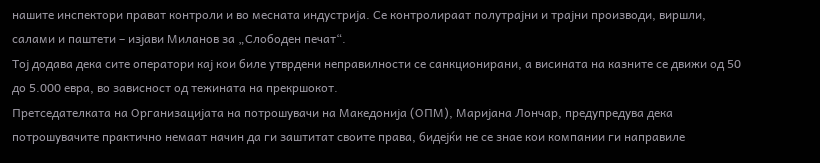нашите инспектори прават контроли и во месната индустрија. Се контролираат полутрајни и трајни производи, виршли, салами и паштети – изјави Миланов за „Слободен печат“.
Тој додава дека сите оператори кај кои биле утврдени неправилности се санкционирани, а висината на казните се движи од 50 до 5.000 евра, во зависност од тежината на прекршокот.
Претседателката на Организацијата на потрошувачи на Македонија (ОПМ), Маријана Лончар, предупредува дека потрошувачите практично немаат начин да ги заштитат своите права, бидејќи не се знае кои компании ги направиле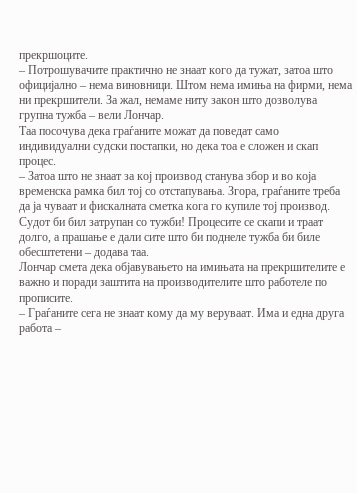прекршоците.
– Потрошувачите практично не знаат кого да тужат, затоа што официјално – нема виновници. Штом нема имиња на фирми, нема ни прекршители. За жал, немаме ниту закон што дозволува групна тужба – вели Лончар.
Таа посочува дека граѓаните можат да поведат само индивидуални судски постапки, но дека тоа е сложен и скап процес.
– Затоа што не знаат за кој производ станува збор и во која временска рамка бил тој со отстапувања. Згора, граѓаните треба да ја чуваат и фискалната сметка кога го купиле тој производ. Судот би бил затрупан со тужби! Процесите се скапи и траат долго, а прашање е дали сите што би поднеле тужба би биле обесштетени – додава таа.
Лончар смета дека објавувањето на имињата на прекршителите е важно и поради заштита на производителите што работеле по прописите.
– Граѓаните сега не знаат кому да му веруваат. Има и една друга работа –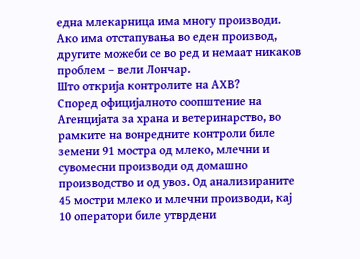една млекарница има многу производи. Ако има отстапувања во еден производ, другите можеби се во ред и немаат никаков проблем – вели Лончар.
Што открија контролите на АХВ?
Според официјалното соопштение на Агенцијата за храна и ветеринарство, во рамките на вонредните контроли биле земени 91 мостра од млеко, млечни и сувомесни производи од домашно производство и од увоз. Од анализираните 45 мостри млеко и млечни производи, кај 10 оператори биле утврдени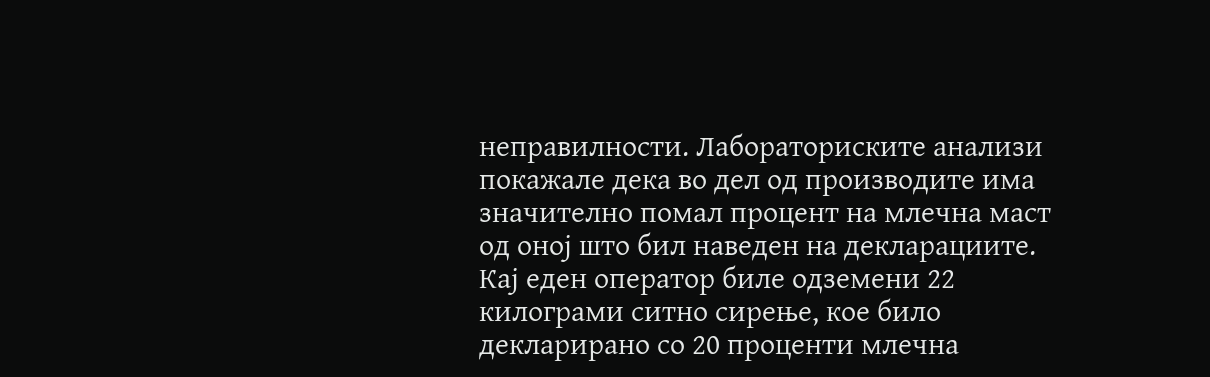неправилности. Лабораториските анализи покажале дека во дел од производите има значително помал процент на млечна маст од оној што бил наведен на декларациите.
Кај еден оператор биле одземени 22 килограми ситно сирење, кое било декларирано со 20 проценти млечна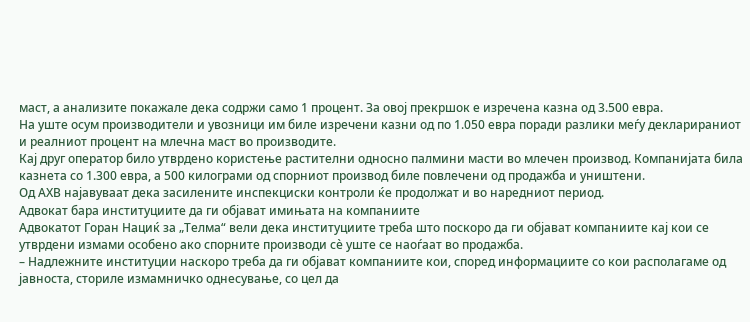маст, а анализите покажале дека содржи само 1 процент. За овој прекршок е изречена казна од 3.500 евра.
На уште осум производители и увозници им биле изречени казни од по 1.050 евра поради разлики меѓу декларираниот и реалниот процент на млечна маст во производите.
Кај друг оператор било утврдено користење растителни односно палмини масти во млечен производ. Компанијата била казнета со 1.300 евра, а 500 килограми од спорниот производ биле повлечени од продажба и уништени.
Од АХВ најавуваат дека засилените инспекциски контроли ќе продолжат и во наредниот период.
Адвокат бара институциите да ги објават имињата на компаниите
Адвокатот Горан Нациќ за „Телма“ вели дека институциите треба што поскоро да ги објават компаниите кај кои се утврдени измами особено ако спорните производи сè уште се наоѓаат во продажба.
– Надлежните институции наскоро треба да ги објават компаниите кои, според информациите со кои располагаме од јавноста, сториле измамничко однесување, со цел да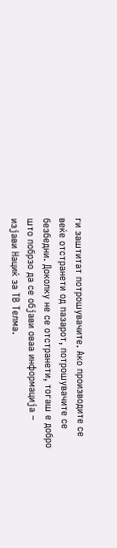ги заштитат потрошувачите. Ако производите се веќе отстранети од пазарот, потрошувачите се безбедни. Доколку не се отстранети, тогаш е добро што побрзо да се објави оваа информација – изјави Нациќ за ТВ Телма.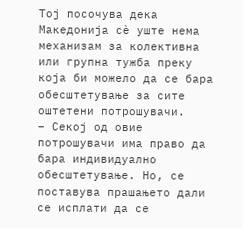Тој посочува дека Македонија сè уште нема механизам за колективна или групна тужба преку која би можело да се бара обесштетување за сите оштетени потрошувачи.
– Секој од овие потрошувачи има право да бара индивидуално обесштетување. Но, се поставува прашањето дали се исплати да се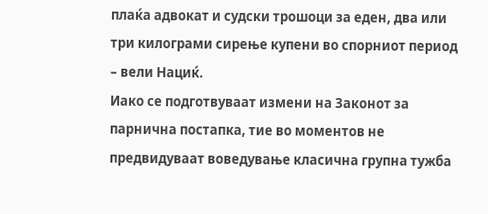плаќа адвокат и судски трошоци за еден, два или три килограми сирење купени во спорниот период – вели Нациќ.
Иако се подготвуваат измени на Законот за парнична постапка, тие во моментов не предвидуваат воведување класична групна тужба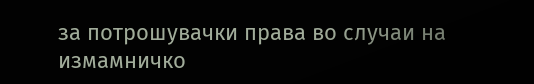за потрошувачки права во случаи на измамничко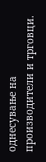однесување на производители и трговци.